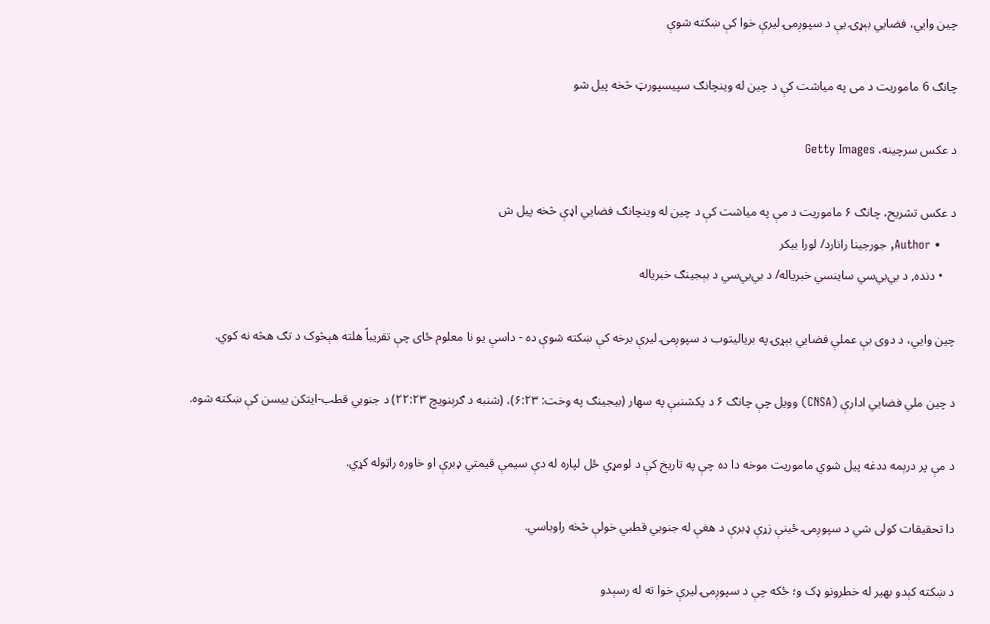چین وايي، فضايي بېړۍ یې د سپوږمۍ لیرې خوا کې ښکته شوې

چانګ 6 ماموریت د می په میاشت کې د چین له وینچانګ سپیسپورټ څخه پیل شو

د عکس سرچینه، Getty Images

د عکس تشریح، چانګ ۶ ماموریت د مې په میاشت کې د چین له وینچانګ فضايي اډې څخه پیل ش
    • Author, جورجینا رانارد/ لورا بیکر
    • دنده, د بي‌بي‌سي ساینسي خبریاله/ د بي‌بي‌سي د بېجينګ خبرياله

چین وايي، د دوی بې عملې فضايي بېړۍ په بریالیتوب د سپوږمۍ لیرې برخه کې ښکته شوې ده - داسې یو نا معلوم ځای چې تقریباً هلته هېڅوک د تګ هڅه نه کوي.

د چین ملي فضایي ادارې (CNSA) وویل چې چانګ ۶ د یکشنبې په سهار (بیجینګ په وخت: ۶:۲۳)، (شنبه د ګرېنویچ ۲۲:۲۳) د جنوبي قطب-ایتکن بیسن کې ښکته شوه.

د مې پر درېمه ددغه پیل شوي ماموریت موخه دا ده چې په تاریخ کې د لومړي ځل لپاره له دې سیمې قیمتي ډبرې او خاوره راټوله کړي.

دا تحقیقات کولی شي د سپوږمۍ ځینې زړې ډبرې د هغې له جنوبي قطبي خولې څخه راوباسي.

د ښکته کېدو بهیر له خطرونو ډک و؛ ځکه چې د سپوږمۍ لیرې خوا ته له رسېدو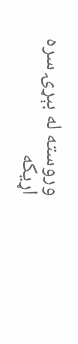وروسته له بېړۍ سره اړیکه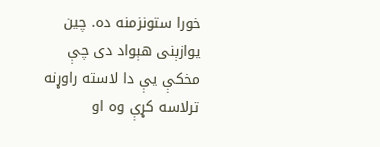خورا ستونزمنه ده. چین یوازېنی هېواد دی چې مخکې یې دا لاسته راوړنه ترلاسه کړې وه او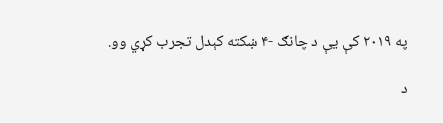په ۲۰۱۹ کې یې د چانګ -۴ ښکته کېدل تجرب کړي وو.

د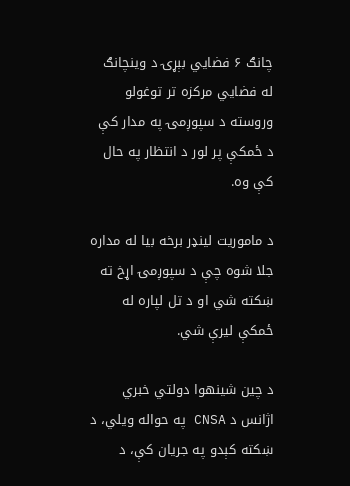چانګ ۶ فضايي بېړۍ د وینچانګ له فضايي مرکزه تر توغولو وروسته د سپوږمۍ په مدار کې د ځمکې پر لور د انتظار په حال کې وه.

د ماموریت لینډر برخه بیا له مداره جلا شوه چې د سپوږمۍ اړخ ته ښکته شي او د تل لپاره له ځمکې لیرې شي.

د چین شینهوا دولتي خبري اژانس د CNSA په حواله ویلي، د ښکته کېدو په جریان کې، د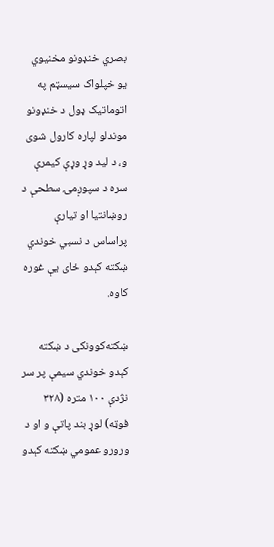بصري خنډونو مخنیوي یو خپلواک سیسټم په اتوماتيک ډول د خنډونو موندلو لپاره کارول شوی و، د لید وړ وړې کیمرې سره د سپوږمۍ سطحې د روښانتیا او تیارې پراساس د نسبي خوندي ښکته کېدو ځای یې غوره کاوه.

ښکته‌کوونکی د ښکته کېدو خوندي سیمې پر سر نژدې ۱۰۰ متره (۳۲۸ فوټه) لوړ بند پاتې و او د ورورو عمومي ښکته کېدو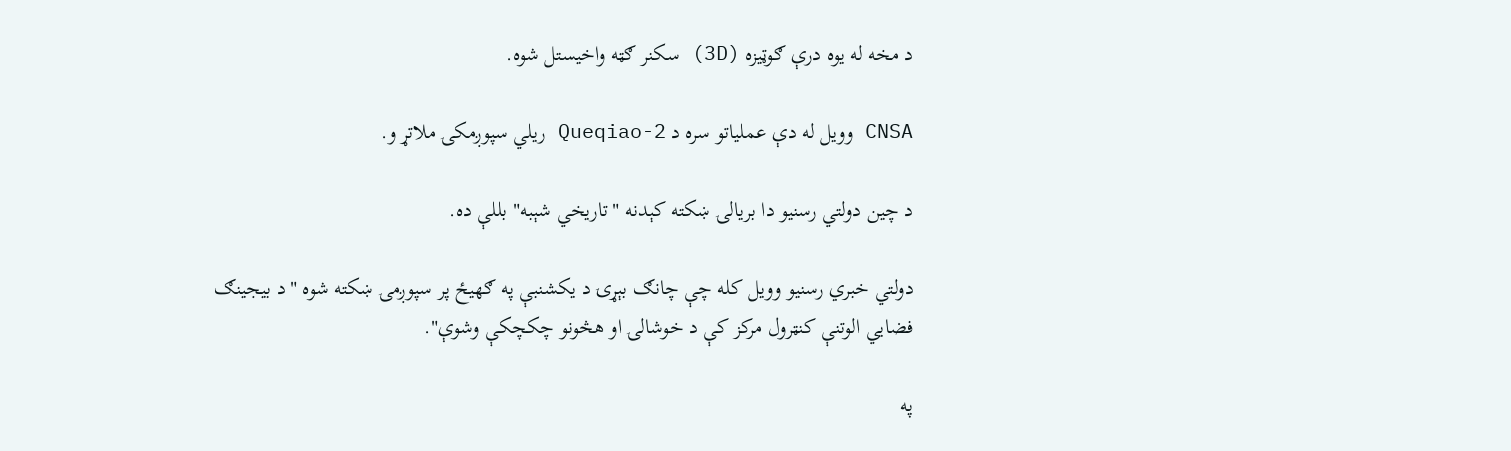د مخه له یوه درې ګوټیزه (3D) سکنر ګټه واخیستل شوه.

CNSA وویل له دې عملیاتو سره د Queqiao-2 ریلي سپوږمکۍ ملاتړ و.

د چین دولتي رسنیو دا بریالۍ ښکته کېدنه "تاریخي شېبه" بللې ده.

دولتي خبري رسنیو وویل کله چې چانګ بېړۍ د یکشنبې په ګهیځ پر سپوږمۍ ښکته شوه "د بیجینګ فضايي الوتنې کنټرول مرکز کې د خوشالۍ او هڅونو چکچکې وشوې".

په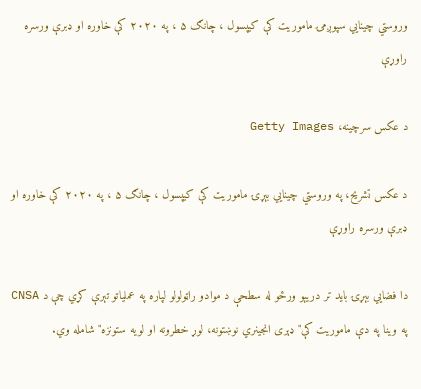وروستي چینایي سپوږمۍ ماموریت کې کیپسول ، چانګ ۵ ، په ۲۰۲۰ کې خاوره او ډبرې ورسره راوړې

د عکس سرچینه، Getty Images

د عکس تشریح، په وروستي چینایي بېړۍ ماموریت کې کیپسول ، چانګ ۵ ، په ۲۰۲۰ کې خاوره او ډبرې ورسره راوړې

دا فضايي بېړۍ باید تر دریېو ورځو له سطحې د موادو راټولولو لپاره په عملیاتو تېرې کړي چې د CNSA په وینا په دې ماموریت کې"ډېری انجینري نوښتونه، لوړ خطرونه او لویه ستونزه" شامله وي.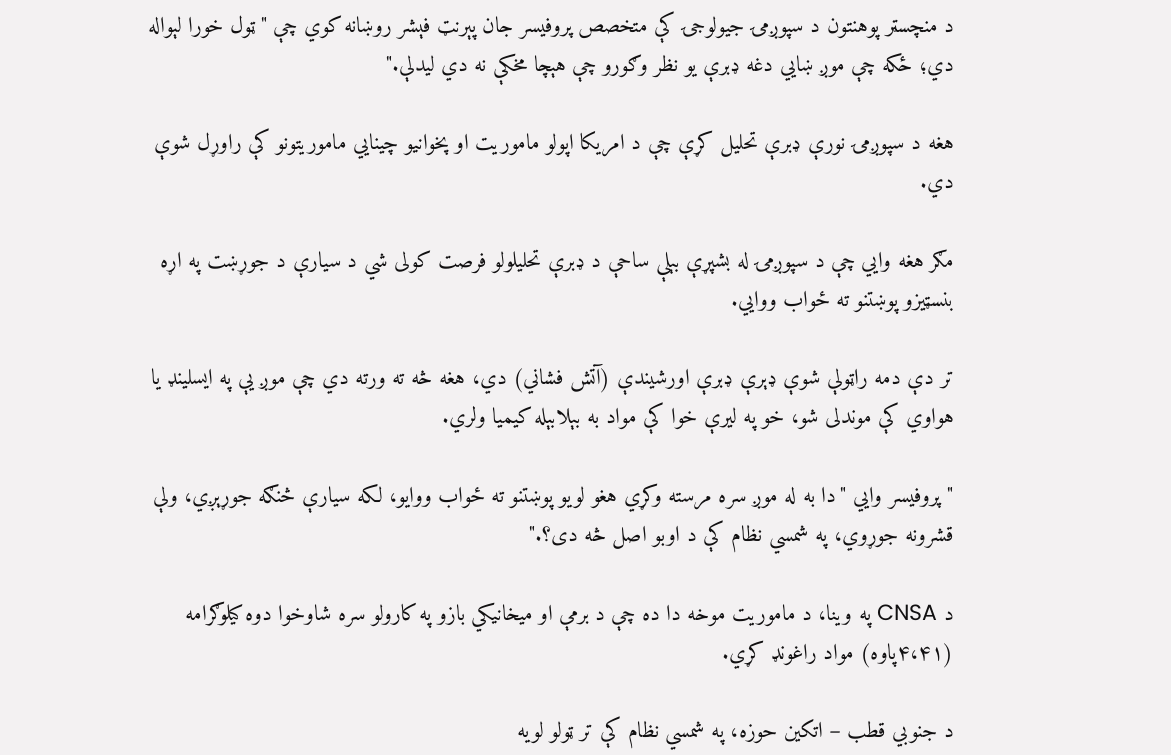د منچسټر پوهنتون د سپوږمۍ جیولوجۍ کې متخصص پروفیسر جان پېرنټ فېشر روښانه کوي چې "ټول خورا لېواله دي؛ ځکه چې موږ ښايي دغه ډبرې یو نظر وګورو چې هېچا مخکې نه دي لیدلې."

هغه د سپوږمۍ نورې ډبرې تحلیل کړې چې د امریکا اپولو ماموریت او پخوانیو چینایي ماموریتونو کې راوړل شوې دي.

مګر هغه وايي چې د سپوږمۍ له بشپړې بېلې ساحې د ډبرې تحلیلولو فرصت کولی شي د سیارې د جوړښت په اړه بنسټیزو پوښتنو ته ځواب ووایي.

تر دې دمه راټولې شوې ډېرې ډبرې اورشیندې (آتش فشاني) دي، هغه څه ته ورته دي چې موږ یې په ایسلینډ یا هواوي کې موندلی شو، خو په لیرې خوا کې مواد به بېلابېله کیمیا ولري.

"پروفیسر وايي "دا به له موږ سره مرسته وکړي هغو لویو پوښتنو ته ځواب ووایو، لکه سیارې څنګه جوړېږي، ولې قشرونه جوړوي، په شمسي نظام کې د اوبو اصل څه دی؟."

د CNSA په وینا، د ماموریت موخه دا ده چې د برمې او میخانیکي بازو په کارولو سره شاوخوا دوه کیلوګرامه (۴،۴۱پاوه) مواد راغونډ کړي.

د جنوبي قطب – اتکین حوزه، په شمسي نظام کې تر ټولو لویه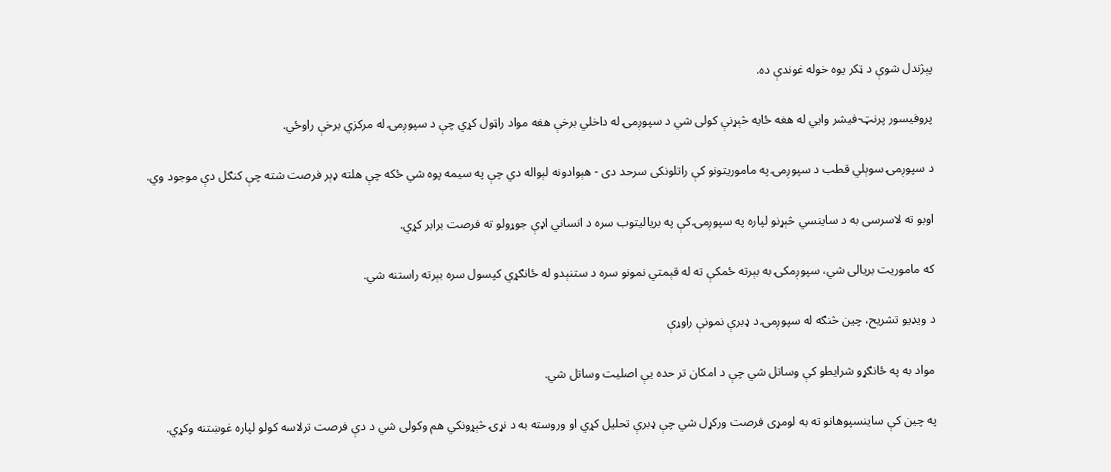پېژندل شوې د ټکر یوه خوله غوندې ده.

پروفیسور پرنټ-فیشر وايي له هغه ځایه څېړنې کولی شي د سپوږمۍ له داخلي برخې هغه مواد راټول کړي چې د سپوږمۍ له مرکزي برخې راوځي.

د سپوږمۍ سوېلي قطب د سپوږمۍ په ماموریتونو کې راتلونکی سرحد دی - هېوادونه لېواله دي چې په سیمه پوه شي ځکه چې هلته ډېر فرصت شته چې کنګل دې موجود وي.

اوبو ته لاسرسی به د ساینسي څېړنو لپاره په سپوږمۍ کې په بریالیتوب سره د انساني اډې جوړولو ته فرصت برابر کړي.

که ماموریت بریالی شي، سپوږمکۍ به بېرته ځمکې ته له قېمتي نمونو سره د ستنېدو له ځانګړي کپسول سره بېرته راستنه شي.

د ویډیو تشریح، چین څنګه له سپوږمۍ د ډبرې نمونې راوړې

مواد به په ځانګړو شرایطو کې وساتل شي چې د امکان تر حده یې اصلیت وساتل شي.

په چین کې ساینسپوهانو ته به لومړی فرصت ورکړل شي چې ډبرې تحلیل کړي او وروسته به د نړۍ څېړونکي هم وکولی شي د دې فرصت ترلاسه کولو لپاره غوښتنه وکړي.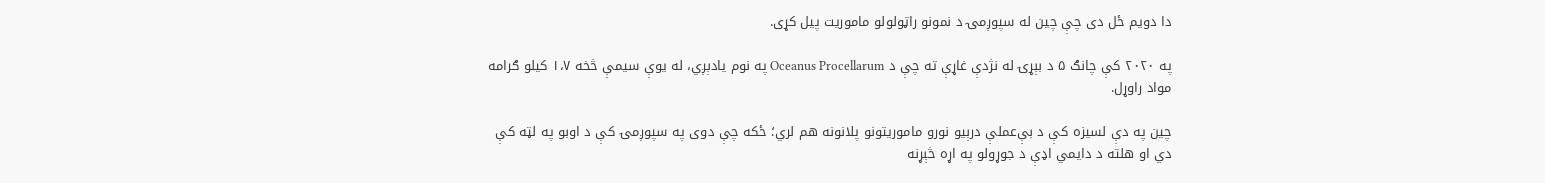دا دویم ځل دی چې چین له سپوږمۍ د نمونو راټولولو ماموریت پیل کړی.

په ۲۰۲۰ کې چانګ ۵ د بېړۍ له نژدې غاړې ته چې د Oceanus Procellarum په نوم یادېږي، له یوې سیمې څخه ۱،۷ کیلو ګرامه مواد راوړل.

چین په دې لسیزه کې د بې‌عملې درېیو نورو ماموریتونو پلانونه هم لري؛ ځکه چې دوی په سپوږمۍ کې د اوبو په لټه کې دي او هلته د دایمي اډې د جوړولو په اړه څېړنه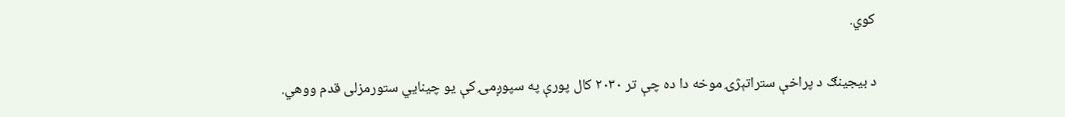کوي.

د بیجینګ د پراخې ستراتېژۍ موخه دا ده چې تر ۲۰۳۰ کال پورې په سپوږمۍ کې یو چینایي ستورمزلی قدم ووهي.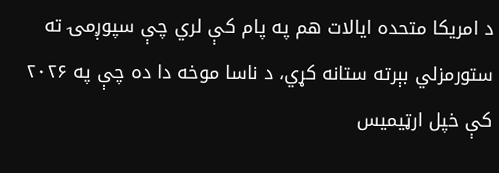د امریکا متحده ایالات هم په پام کې لري چې سپوږمۍ ته ستورمزلي بېرته ستانه کړي، د ناسا موخه دا ده چې په ۲۰۲۶ کې خپل ارټیمیس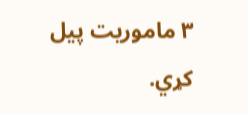۳ ماموریت پیل کړي.